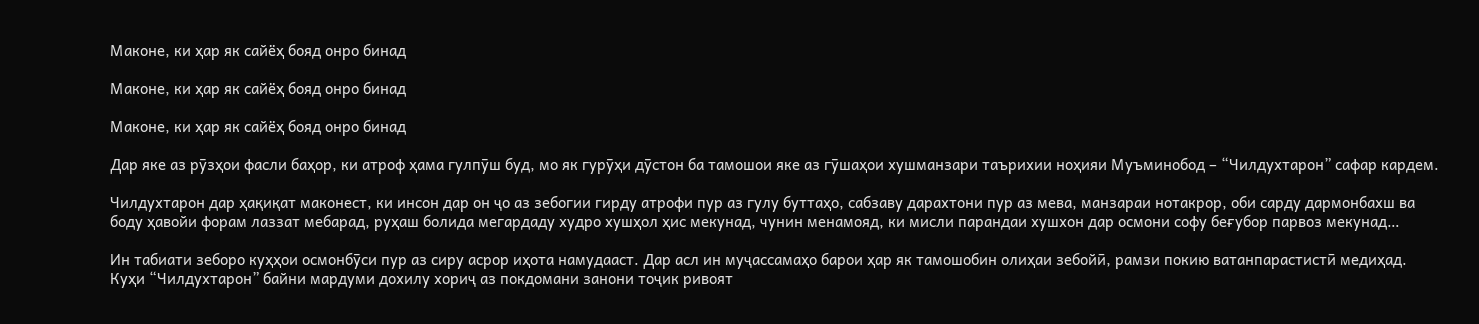Маконе, ки ҳар як сайёҳ бояд онро бинад

Маконе, ки ҳар як сайёҳ бояд онро бинад

Маконе, ки ҳар як сайёҳ бояд онро бинад

Дар яке аз рӯзҳои фасли баҳор, ки атроф ҳама гулпӯш буд, мо як гурӯҳи дӯстон ба тамошои яке аз гӯшаҳои хушманзари таърихии ноҳияи Муъминобод – “Чилдухтарон” сафар кардем.

Чилдухтарон дар ҳақиқат маконест, ки инсон дар он ҷо аз зебогии гирду атрофи пур аз гулу буттаҳо, сабзаву дарахтони пур аз мева, манзараи нотакрор, оби сарду дармонбахш ва боду ҳавойи форам лаззат мебарад, руҳаш болида мегардаду худро хушҳол ҳис мекунад, чунин менамояд, ки мисли парандаи хушхон дар осмони софу беғубор парвоз мекунад…

Ин табиати зеборо куҳҳои осмонбӯси пур аз сиру асрор иҳота намудааст. Дар асл ин муҷассамаҳо барои ҳар як тамошобин олиҳаи зебойӣ, рамзи покию ватанпарастистӣ медиҳад. Куҳи “Чилдухтарон” байни мардуми дохилу хориҷ аз покдомани занони тоҷик ривоят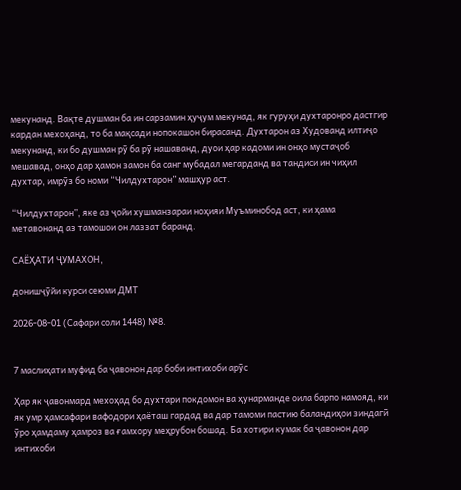мекунанд. Вақте душман ба ин сарзамин ҳуҷум мекунад, як гуруҳи духтаронро дастгир кардан мехоҳанд, то ба мақсади нопокашон бирасанд. Духтарон аз Худованд илтиҷо мекунанд, ки бо душман рӯ ба рӯ нашаванд, дуои ҳар кадоми ин онҳо мустаҷоб мешавад, онҳо дар ҳамон замон ба санг мубадал мегарданд ва тандиси ин чиҳил духтар, имрӯз бо номи “Чилдухтарон” машҳур аст.

“Чилдухтарон”, яке аз ҷойи хушманзараи ноҳияи Муъминобод аст, ки ҳама метавонанд аз тамошои он лаззат баранд.

САЁҲАТИ ҶУМАХОН,

донишҷӯйи курси сеюми ДМТ

2026-08-01 (Сафари соли 1448) №8.


7 маслиҳати муфид ба ҷавонон дар боби интихоби арӯс

Ҳар як ҷавонмард мехоҳад бо духтари покдомон ва ҳунарманде оила барпо намояд, ки як умр ҳамсафари вафодори ҳаёташ гардад ва дар тамоми пастию баландиҳои зиндагӣ ӯро ҳамдаму ҳамроз ва ғамхору меҳрубон бошад. Ба хотири кумак ба ҷавонон дар интихоби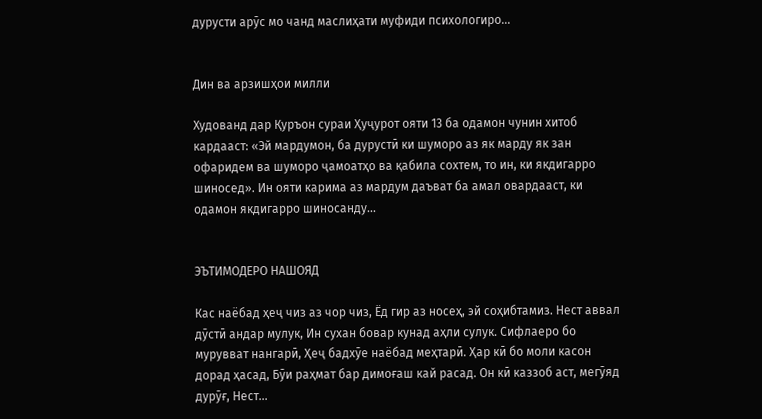дурусти арӯс мо чанд маслиҳати муфиди психологиро...


Дин ва арзишҳои милли

Худованд дар Қуръон сураи Ҳуҷурот ояти 13 ба одамон чунин хитоб кардааст: «Эй мардумон, ба дурустӣ ки шуморо аз як марду як зан офаридем ва шуморо ҷамоатҳо ва қабила сохтем, то ин, ки якдигарро шиносед». Ин ояти карима аз мардум даъват ба амал овардааст, ки одамон якдигарро шиносанду...


ЭЪТИМОДЕРО НАШОЯД

Кас наёбад ҳеҷ чиз аз чор чиз, Ёд гир аз носеҳ, эй соҳибтамиз. Нест аввал дӯстӣ андар мулук, Ин сухан бовар кунад аҳли сулук. Сифлаеро бо мурувват нангарӣ, Ҳеҷ бадхӯе наёбад меҳтарӣ. Ҳар кӣ бо моли касон дорад ҳасад, Бӯи раҳмат бар димоғаш кай расад. Он кӣ каззоб аст, мегӯяд дурӯғ, Нест...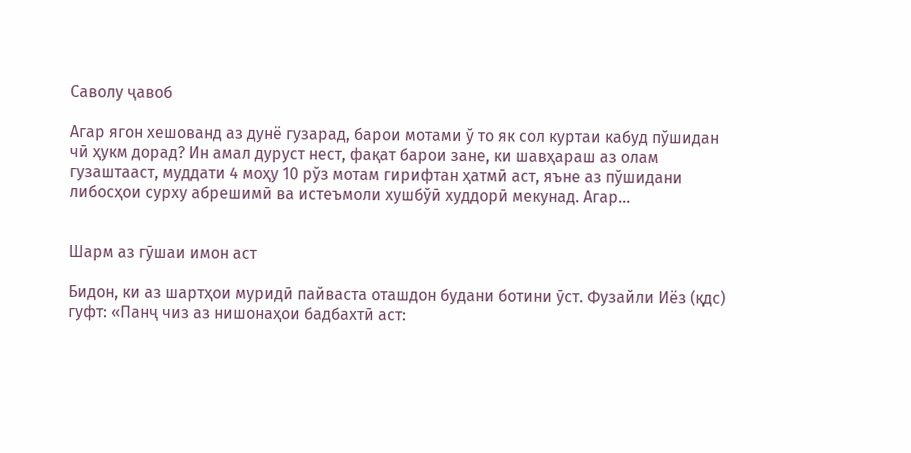Саволу ҷавоб

Агар ягон хешованд аз дунё гузарад, барои мотами ў то як сол куртаи кабуд пўшидан чӣ ҳукм дорад? Ин амал дуруст нест, фақат барои зане, ки шавҳараш аз олам гузаштааст, муддати 4 моҳу 10 рўз мотам гирифтан ҳатмӣ аст, яъне аз пўшидани либосҳои сурху абрешимӣ ва истеъмоли хушбўӣ худдорӣ мекунад. Агар...


Шарм аз гӯшаи имон аст

Бидон, ки аз шартҳои муридӣ пайваста оташдон будани ботини ӯст. Фузайли Иёз (қдс) гуфт: «Панҷ чиз аз нишонаҳои бадбахтӣ аст: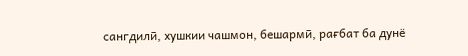сангдилӣ, хушкии чашмон, бешармӣ, рағбат ба дунё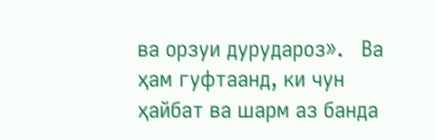ва орзуи дурудароз».   Ва ҳам гуфтаанд, ки чун ҳайбат ва шарм аз банда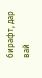бирафт, дар вай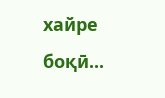хайре боқӣ...